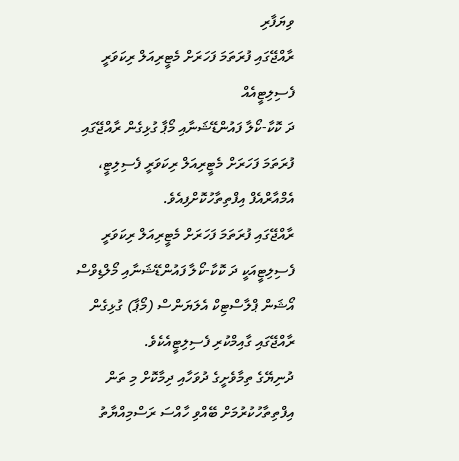ވިޔަފާރި
ރާއްޖޭގައި ފުރަތަމަ ފަހަރަށް މެޓީރިއަލް ރިކަވަރީ ފެސިލިޓީއެއް
ދަ ކޮކާ-ކޯލާ ފައުންޑޭޝަނާއި މޯޕާ ގުޅިގެން ރާއްޖޭގައި ފުރަތަމަ ފަހަރަށް މެޓީރިއަލް ރިކަވަރީ ފެސިލިޓީ، އެމްއާރްއެފް އިފްތިތާހުކޮށްފިއެވެ.
ރާއްޖޭގައި ފުރަތަމަ ފަހަރަށް މެޓީރިއަލް ރިކަވަރީ ފެސިލިޓީއަކީ ދަ ކޮކާ-ކޯލާ ފައުންޑޭޝަނާއި މޯލްޑިވްސް އޯޝަން ޕްލާސްޓިކް އެލަޔަންސް (މޯޕާ) ގުޅިގެން ރާއްޖޭގައި ގާއިމްކުރި ފެސިލިޓީއެކެވެ.
ދުނިޔޭގެ ތިމާވެށީގެ ދުވަހާއި ދިމާކޮށް މި ތަން އިފްތިތާހުކުރުމަށް ބޭއްވި ހާއްސަ ރަސްމިއްޔާތު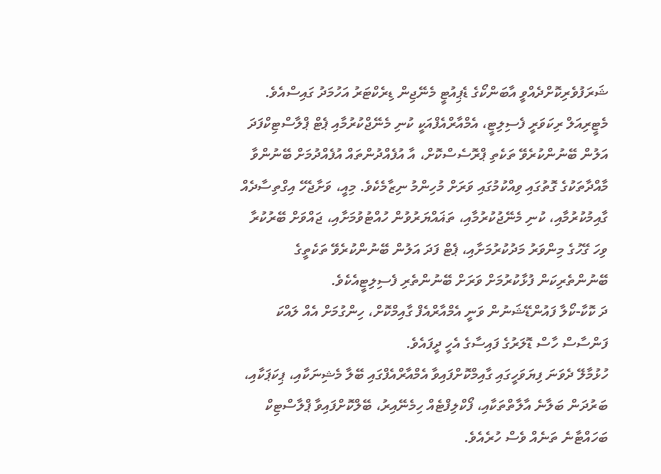ޝަރަފުވެރިކޮށްދެއްވީ އާބަންކޯގެ ޑެޕިއުޓީ މެނޭޖިން ޑިރެކްޓަރު އަހުމަދު ގައިސްއެވެ.
މެޓީރިއަލް ރިކަވަރީ ފެސިލިޓީ، އެމްއާރްއެފްއަކީ ކުނި މެނޭޖްކުރުމާއި ޕެޓް ޕްލާސްޓިކްފަދަ އަލުން ބޭނުންކުރެވޭ ތަކެތި ޕްރޮސެސްކޮށް، އާ އުފެއްދުންތައް އުފެއްދުމަށް ބޭނުންވާ މާއްދާތަކުގެ ގޮތުގައި ވިއްކުމުގައި ވަރަށް މުހިންމު ނިޒާމެކެވެ. މިއީ، ވަށާޖެހޭ އިގްތިސާދެއް ގާއިމުކުރުމާއި، ކުނި މެނޭޖުކުރުމާއި، ތަޣައްޔަރުވުން ހުއްޓުވުމަށާއި، ޖައްވަށް ބޭރުކުރާ ވިހަ ގޭހުގެ މިންވަރު މަދުކުރުމަށާއި، ޕެޓް ފަދަ އަލުން ބޭނުންކުރެވޭ ތަކެތީގެ ބޭނުންތެރިކަން ފުޅާކުރުމަށް ވަރަށް ބޭނުންތެރި ފެސިލިޓީއެކެވެ.
ދަ ކޮކާ-ކޯލާ ފައުންޑޭޝަނުން ވަނީ އެމްއާރްއެފް ގާއިމްކޮށް، ހިންގުމަށް އެއް ލައްކަ ފަންސާސް ހާސް ޑޮލަރުގެ ފައިސާގެ އެހީ ދީފައެވެ.
ހުޅުމާލޭ ދެވަނަ ފިޔަވަހީގައި ގާއިމްކޮށްފައިވާ އެމްއާރްއެފްގައި ބޭލާ މެޝިނަކާއި، ޕިކަޕަކާއި، ބަރުދަން ބަލާނެ އާލާތްތަކާއި، ފޯކްލިފްޓެއް ހިމެނޭއިރު، ބޭލްކޮށްފައިވާ ޕްލާސްޓިކް ބަހައްޓާނެ ތަނެއް ވެސް ހުރެއެވެ.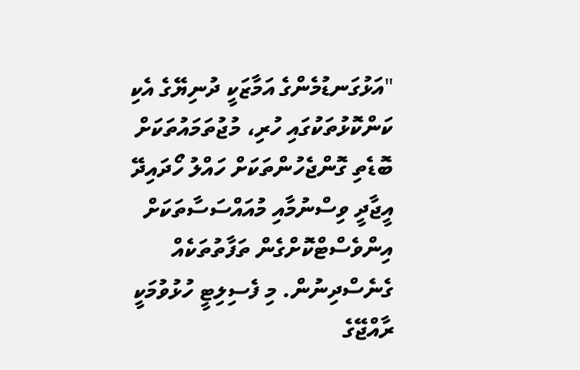"އަޅުގަނޑުމެންގެ އަމާޒަކީ ދުނިޔޭގެ އެކި ކަންކޮޅުތަކުގައި ހުރި، މުޖުތަމައުތަކަށް ބޮޑެތި ގޮންޖެހުންތަކަށް ހައްލު ހޯދައިދޭ އީޖާދީ ވިސްނުމާއި މުއައްސަސާތަކަށް އިންވެސްޓްކޮށްގެން ތަފާތުތަކެއް ގެނެސްދިނުން. މި ފެސިލިޓީ ހުޅުވުމަކީ ރާއްޖޭގެ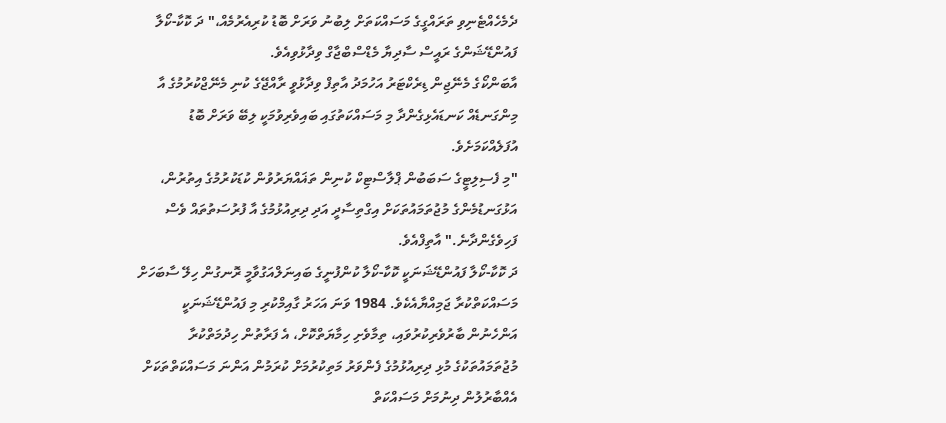ދެމެހެއްޓެނިވި ތަރައްގީގެ މަސައްކަތަށް ލިބުނު ވަރަށް ބޮޑު ކުރިއެރުމެއް،" ދަ ކޮކާ-ކޯލާ ފައުންޑޭޝަންގެ ރައީސް ސާދިޔާ މެޑްސްބްޖާގް ވިދާޅުވިއެވެ.
އާބަންކޯގެ މެނޭޖިން ޑިރެކްޓަރު އަހުމަދު އާތިފް ވިދާޅުވީ ރާއްޖޭގެ ކުނި މެނޭޖްކުރުމުގެ އާ މިންގަނޑެއް ކަނޑައެޅިގެންދާ މި މަސައްކަތުގައި ބައިވެރިވުމަކީ ލިބޭ ވަރަށް ބޮޑު އުފަލެއްކަމަށެވެ.
"މި ފެސިލިޓީގެ ސަބަބުން ޕްލާސްޓިކް ކުނިން ތަޣައްޔަރުވުން ކުޑަކުރުމުގެ އިތުރުން، އަޅުގަނޑުމެންގެ މުޖުތަމައުތަކަށް އިގްތިސާދީ އަދި ދިރިއުޅުމުގެ އާ ފުރުސަތުތައް ވެސް ފަހިވެގެންދާނެ." އާތިފްއެވެ.
ދަ ކޮކާ-ކޯލާ ފައުންޑޭޝަނަކީ ކޮކާ-ކޯލާ ކުންފުނީގެ ބައިނަލްއަގުވާމީ ރޮނގުން ހިލޭ ސާބަހަށް މަސައްކަތްކުރާ ޖަމިއްޔާއެކެވެ. 1984 ވަނަ އަހަރު ގާއިމްކުރި މި ފައުންޑޭޝަނަކީ އަންހެނުން ބާރުވެރިކުރުވައި، ތިމާވެށި ހިމާޔަތްކޮށް، އެ ފަރާތުން ހިދުމަތްކުރާ މުޖުތަމައުތަކުގެ މުޅި ދިރިއުޅުމުގެ ފެންވަރު މަތިކުރުމަށް ކުރަމުން އަންނަ މަސައްކަތްތަކަށް އެއްބާރުލުން ދިނުމަށް މަސައްކަތް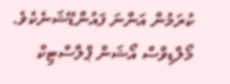ކުރަމުން އަންނަ ފައުންޑޭޝަނެކެވެ.
މޯލްޑިވްސް އޯޝަން ޕްލާސްޓިކް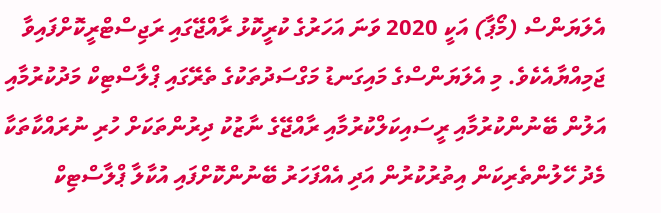އެލަޔަންސް (މޯޕާ) އަކީ 2020 ވަނަ އަހަރުގެ ކުރީކޮޅު ރާއްޖޭގައި ރަޖިސްޓްރީކޮށްފައިވާ ޖަމިއްޔާއެކެވެ. މި އެލަޔަންސްގެ މައިގަނޑު މަގްސަދުތަކުގެ ތެރޭގައި ޕްލާސްޓިކް މަދުކުރުމާއި އަލުން ބޭނުންކުރުމާއި ރީސައިކަލްކުރުމާއި ރާއްޖޭގެ ނާޒުކު ދިރުންތަކަށް ހުރި ނުރައްކާތަކާ މެދު ހޭލުންތެރިކަން އިތުރުކުރުން އަދި އެއްފަހަރު ބޭނުންކޮށްފައި އުކާލާ ޕްލާސްޓިކް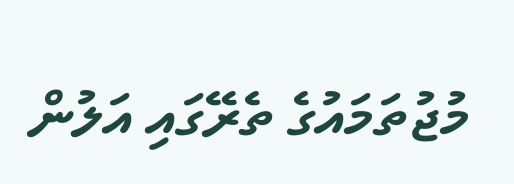މުޖުތަމައުގެ ތެރޭގައި އަލުން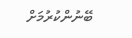ބޭނުންކުރުމަށް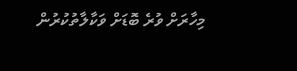މިހާރަށް ވުރެ ބޮޑަށް ވަކާލާތުކުރުން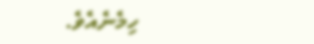ހިމެނެއެވެ.